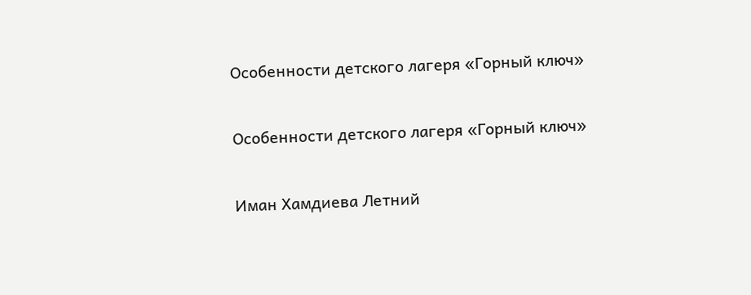Особенности детского лагеря «Горный ключ»

Особенности детского лагеря «Горный ключ»

Иман Хамдиева Летний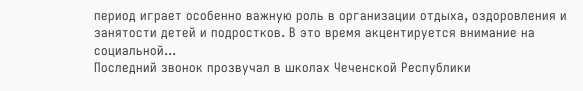период играет особенно важную роль в организации отдыха, оздоровления и занятости детей и подростков. В это время акцентируется внимание на социальной...
Последний звонок прозвучал в школах Чеченской Республики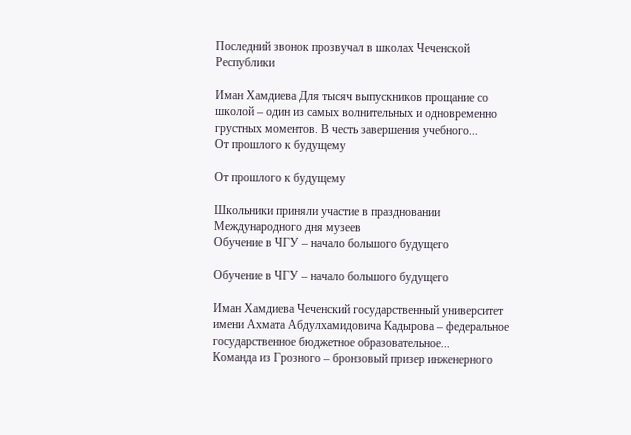Последний звонок прозвучал в школах Чеченской Республики

Иман Хамдиева Для тысяч выпускников прощание со школой – один из самых волнительных и одновременно грустных моментов. В честь завершения учебного...
От прошлого к будущему

От прошлого к будущему

Школьники приняли участие в праздновании Международного дня музеев
Обучение в ЧГУ – начало большого будущего

Обучение в ЧГУ – начало большого будущего

Иман Хамдиева Чеченский государственный университет имени Ахмата Абдулхамидовича Кадырова – федеральное государственное бюджетное образовательное...
Команда из Грозного – бронзовый призер инженерного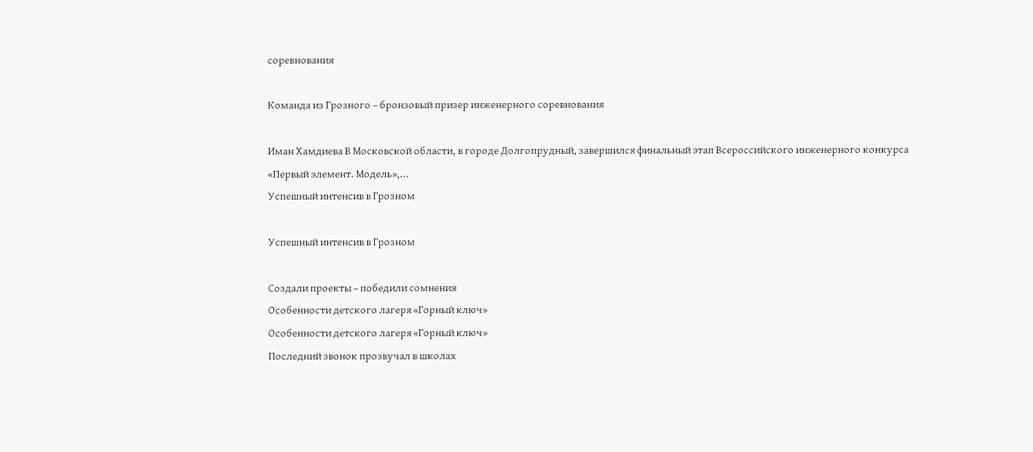соревнования

Команда из Грозного – бронзовый призер инженерного соревнования

Иман Хамдиева В Московской области, в городе Долгопрудный, завершился финальный этап Всероссийского инженерного конкурса «Первый элемент. Модель»,...
Успешный интенсив в Грозном

Успешный интенсив в Грозном

Создали проекты – победили сомнения
Особенности детского лагеря «Горный ключ»
Особенности детского лагеря «Горный ключ»
Последний звонок прозвучал в школах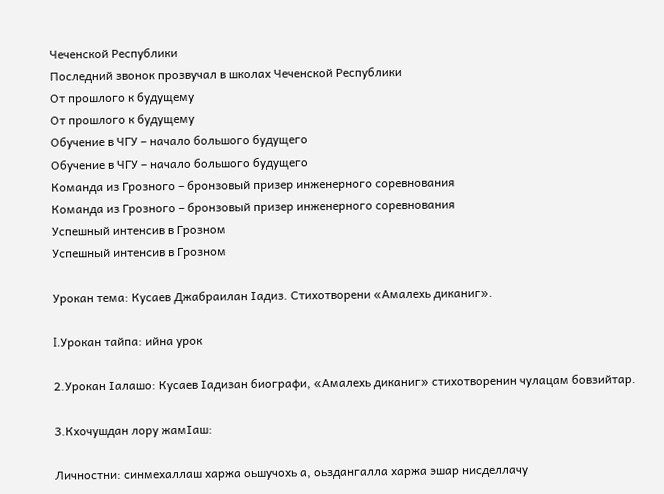Чеченской Республики
Последний звонок прозвучал в школах Чеченской Республики
От прошлого к будущему
От прошлого к будущему
Обучение в ЧГУ – начало большого будущего
Обучение в ЧГУ – начало большого будущего
Команда из Грозного – бронзовый призер инженерного соревнования
Команда из Грозного – бронзовый призер инженерного соревнования
Успешный интенсив в Грозном
Успешный интенсив в Грозном

Урокан тема: Кусаев Джабраилан Iадиз. Стихотворени «Амалехь диканиг».

I.Урокан тайпа: ийна урок

2.Урокан Iалашо: Кусаев Iадизан биографи, «Амалехь диканиг» стихотворенин чулацам бовзийтар.

3.Кхочушдан лору жамIаш:

Личностни: синмехаллаш харжа оьшучохь а, оьздангалла харжа эшар нисделлачу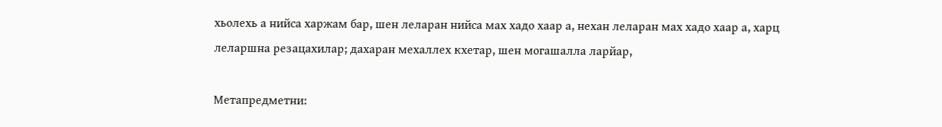хьолехь а нийса харжам бар, шен леларан нийса мах хадо хаар а, нехан леларан мах хадо хаар а, харц леларшна резацахилар; дахаран мехаллех кхетар, шен могашалла ларйар,

Метапредметни: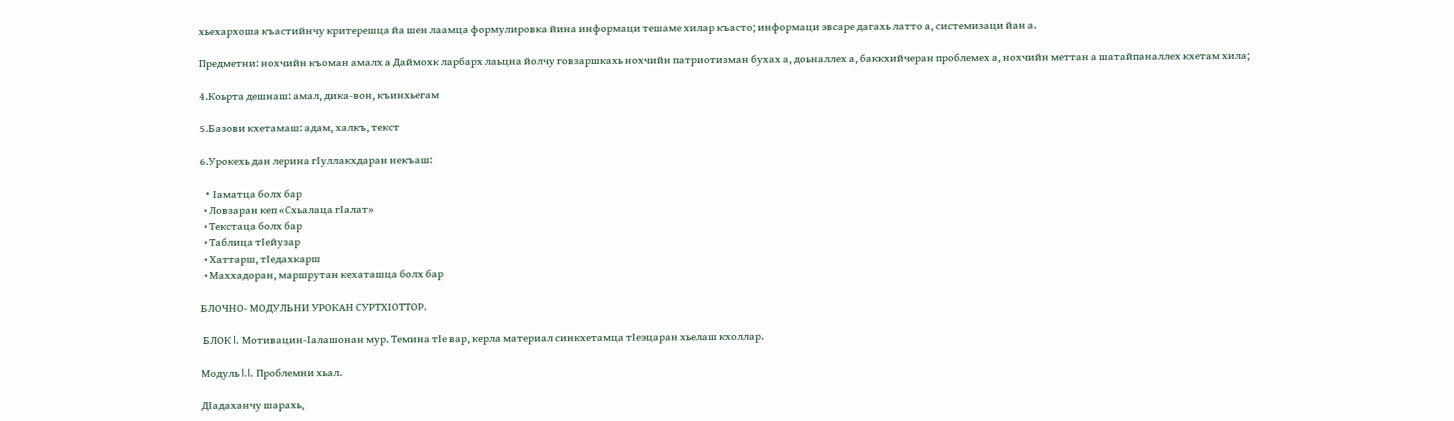хьехархоша къастийнчу критерешца йа шен лаамца формулировка йина информаци тешаме хилар къасто; информаци эвсаре дагахь латто а, системизаци йан а.

Предметни: нохчийн къоман амалх а Даймохк ларбарх лаьцна йолчу говзаршкахь нохчийн патриотизман бухах а, доьналлех а, баккхийчеран проблемех а, нохчийн меттан а шатайпаналлех кхетам хила;

4.Коьрта дешнаш: амал, дика-вон, къинхьегам

5.Базови кхетамаш: адам, халкъ, текст

6.Урокехь дан лерина гIуллакхдаран некъаш:

  • Iаматца болх бар
  • Ловзаран кеп «Схьалаца гIалат»
  • Текстаца болх бар
  • Таблица тIейузар
  • Хаттарш, тIедахкарш
  • Маххадоран, маршрутан кехаташца болх бар

БЛОЧНО- МОДУЛЬНИ УРОКАН СУРТХIОТТОР.

 БЛОК I. Мотивацин-Ӏалашонан мур. Темина тIе вар, керла материал синкхетамца тӀеэцаран хьелаш кхоллар.

Модуль I.I. Проблемни хьал.

ДIадаханчу шарахь,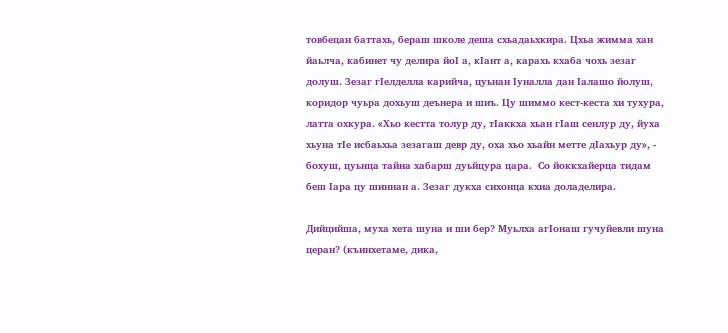товбецан баттахь, бераш школе деша схьадаьхкира. Цхьа жимма хан йаьлча, кабинет чу делира йоI а, кIант а, карахь кхаба чохь зезаг долуш. Зезаг гIелделла карийча, цуьнан Iуналла дан Iалашо йолуш, коридор чуьра дохьуш деънера и шиъ. Цу шиммо кест-кеста хи тухура, латта охкура. «Хьо кестта толур ду, тIаккха хьан гIаш сенлур ду, йуха хьуна тIе исбаьхьа зезагаш девр ду, оха хьо хьайн метте дIахьур ду», - бохуш, цуьнца тайна хабарш дуьйцура цара.  Со йоккхайерца тидам беш Iара цу шиннан а. Зезаг дукха сихонца кхиа доладелира.

Дийцийша, муха хета шуна и ши бер? Муьлха агIонаш гучуйевли шуна церан? (къинхетаме, дика,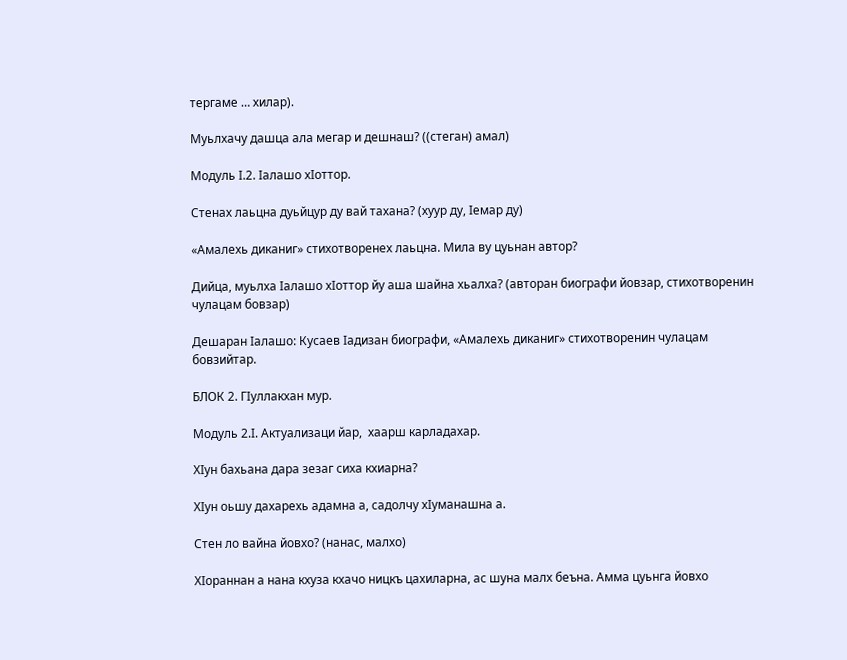тергаме … хилар).

Муьлхачу дашца ала мегар и дешнаш? ((стеган) амал)

Модуль I.2. Ӏалашо хӀоттор.

Стенах лаьцна дуьйцур ду вай тахана? (хуур ду, Iемар ду)

«Амалехь диканиг» стихотворенех лаьцна. Мила ву цуьнан автор?

Дийца, муьлха Iалашо хIоттор йу аша шайна хьалха? (авторан биографи йовзар, стихотворенин чулацам бовзар)

Дешаран Iалашо: Кусаев Iадизан биографи, «Амалехь диканиг» стихотворенин чулацам бовзийтар.

БЛОК 2. ГӀуллакхан мур.

Модуль 2.I. Актуализаци йар,  хаарш карладахар.

ХIун бахьана дара зезаг сиха кхиарна?

ХIун оьшу дахарехь адамна а, садолчу хIуманашна а.

Стен ло вайна йовхо? (нанас, малхо)

ХIораннан а нана кхуза кхачо ницкъ цахиларна, ас шуна малх беъна. Амма цуьнга йовхо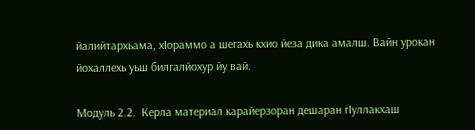йалийтархьама, хIораммо а шегахь кхио йеза дика амалш. Вайн урокан йохаллехь уьш билгалйохур йу вай.

Модуль 2.2.  Керла материал карайерзоран дешаран гӀуллакхаш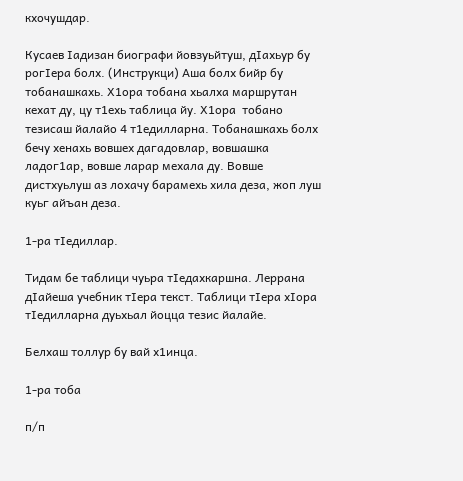кхочушдар.

Кусаев Iадизан биографи йовзуьйтуш, дIахьур бу рогIера болх. (Инструкци) Аша болх бийр бу тобанашкахь. Х1ора тобана хьалха маршрутан кехат ду, цу т1ехь таблица йу. Х1ора  тобано тезисаш йалайо 4 т1едилларна. Тобанашкахь болх бечу хенахь вовшех дагадовлар, вовшашка ладог1ар, вовше ларар мехала ду. Вовше дистхуьлуш аз лохачу барамехь хила деза, жоп луш куьг айъан деза.

1-ра тIедиллар.

Тидам бе таблици чуьра тIедахкаршна. Леррана дIайеша учебник тIера текст. Таблици тIера хIора тIедилларна дуьхьал йоцца тезис йалайе.

Белхаш толлур бу вай х1инца.

1-ра тоба

п/п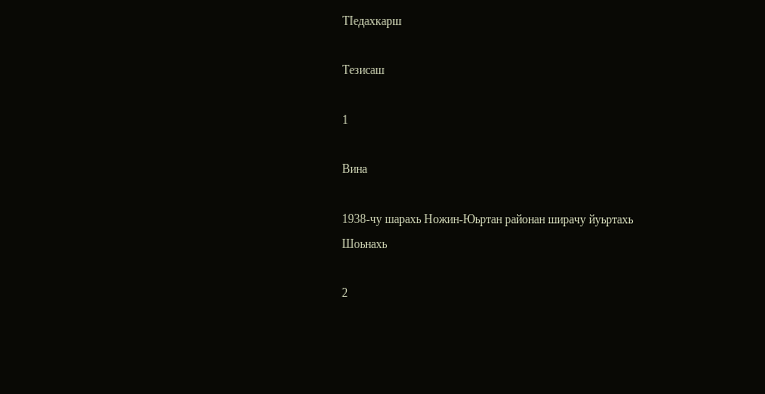ТIедахкарш

Тезисаш

1

Вина

1938-чу шарахь Ножин-Юьртан районан ширачу йуьртахь Шоьнахь

2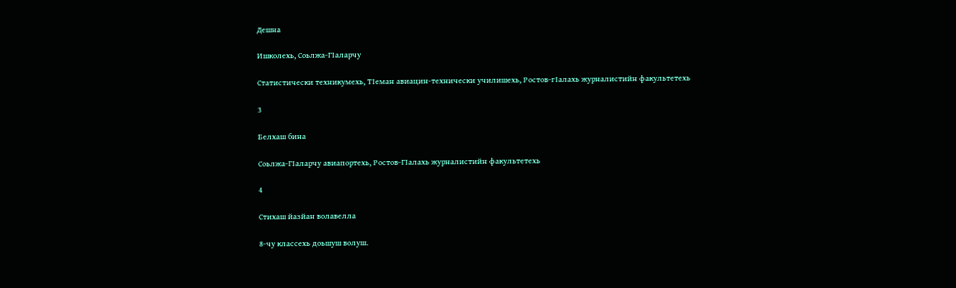Дешна

Ишколехь, Соьлжа-ГIаларчу

Статистически техникумехь, ТIеман авиацин-технически училишехь, Ростов-гIалахь журналистийн факультетехь

3

Белхаш бина

Соьлжа-ГIаларчу авиапортехь, Ростов-ГIалахь журналистийн факультетехь

4

Стихаш йазйан волавелла

8-чу классехь доьшуш волуш.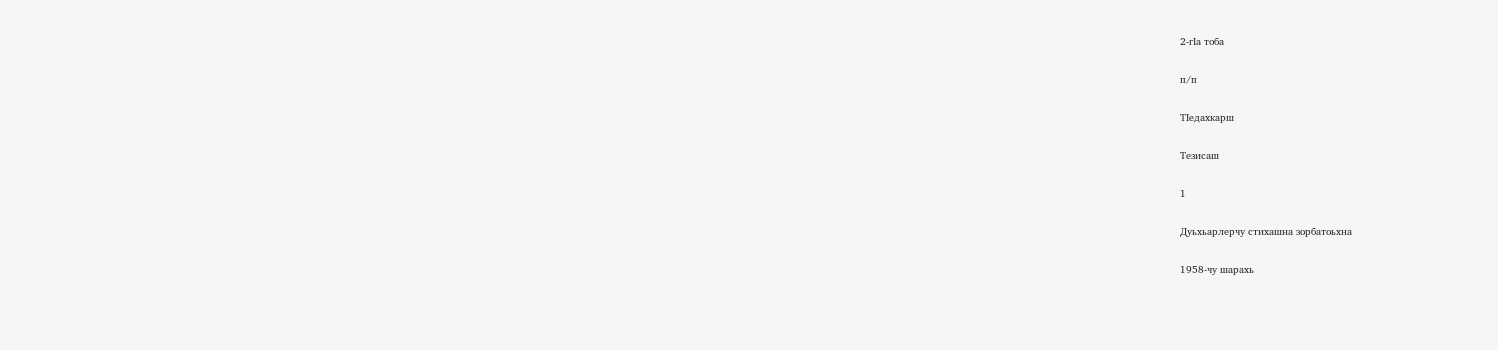2-гIа тоба

п/п

ТIедахкарш

Тезисаш

1

Дуьхьарлерчу стихашна зорбатоьхна

1958-чу шарахь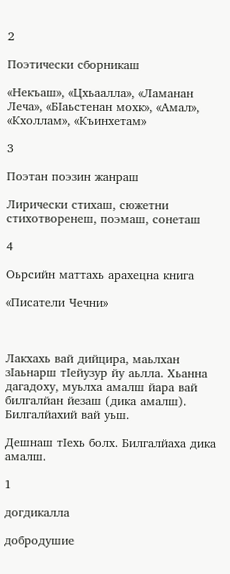2

Поэтически сборникаш

«Некъаш», «Цхьаалла», «Ламанан Леча», «БIаьстенан мохк», «Амал», «Кхоллам», «Къинхетам»

3

Поэтан поэзин жанраш

Лирически стихаш, сюжетни стихотворенеш, поэмаш, сонеташ

4

Оьрсийн маттахь арахецна книга

«Писатели Чечни»



Лакхахь вай дийцира, маьлхан зIаьнарш тIейузур йу аьлла. Хьанна дагадоху, муьлха амалш йара вай билгалйан йезаш (дика амалш). Билгалйахий вай уьш.

Дешнаш тIехь болх. Билгалйаха дика амалш.

1

догдикалла

добродушие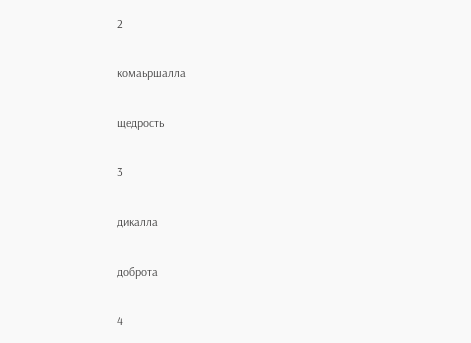2

комаьршалла

щедрость

3

дикалла

доброта

4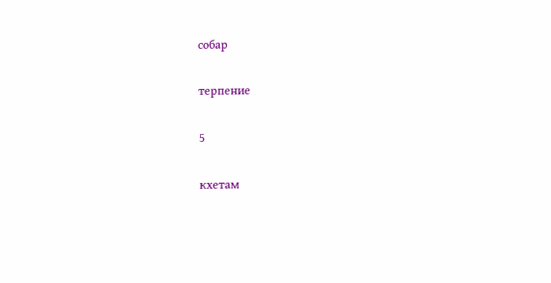собар

терпение

5

кхетам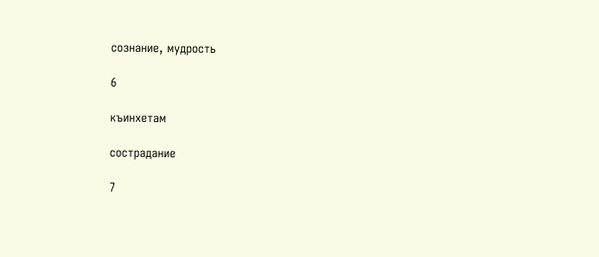сознание, мудрость

6

къинхетам

сострадание

7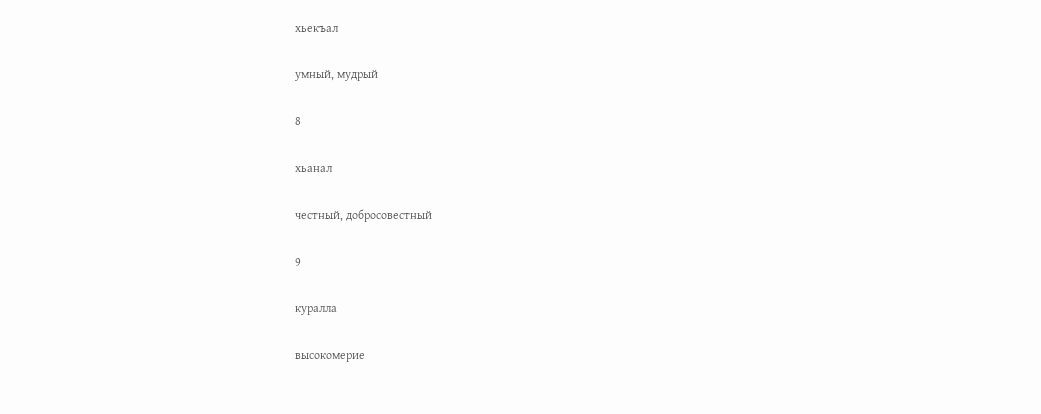хьекъал

умный, мудрый

8

хьанал

честный, добросовестный

9

куралла

высокомерие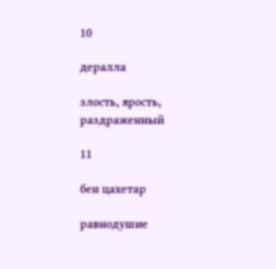10

дералла

злость, ярость, раздраженный

11

бен цахетар

равнодушие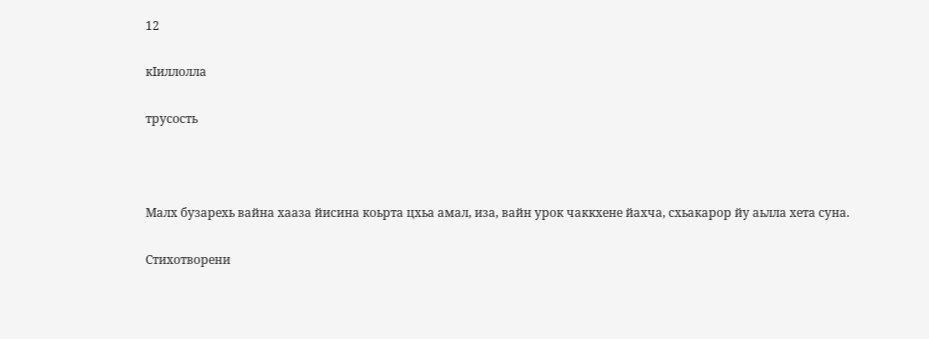12

кIиллолла

трусость



Малх бузарехь вайна хааза йисина коьрта цхьа амал, иза, вайн урок чаккхене йахча, схьакарор йу аьлла хета суна.

Стихотворени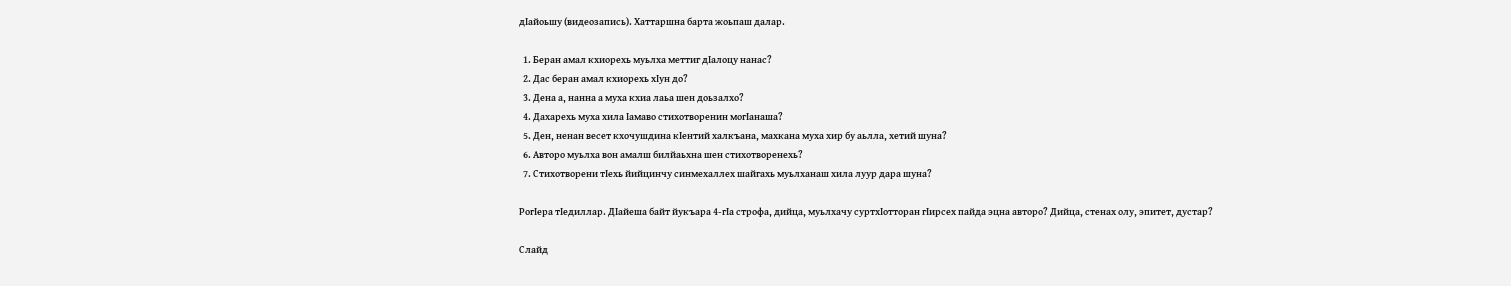дIайоьшу (видеозапись). Хаттаршна барта жоьпаш далар.

  1. Беран амал кхиорехь муьлха меттиг дIалоцу нанас?
  2. Дас беран амал кхиорехь хIун до?
  3. Дена а, нанна а муха кхиа лаьа шен доьзалхо?
  4. Дахарехь муха хила Iамаво стихотворенин могIанаша?
  5. Ден, ненан весет кхочушдина кIентий халкъана, махкана муха хир бу аьлла, хетий шуна?
  6. Авторо муьлха вон амалш билйаьхна шен стихотворенехь?
  7. Стихотворени тIехь йийцинчу синмехаллех шайгахь муьлханаш хила луур дара шуна?

РогIера тIедиллар. ДIайеша байт йукъара 4-гIа строфа, дийца, муьлхачу суртхIотторан гIирсех пайда эцна авторо? Дийца, стенах олу, эпитет, дустар?

Слайд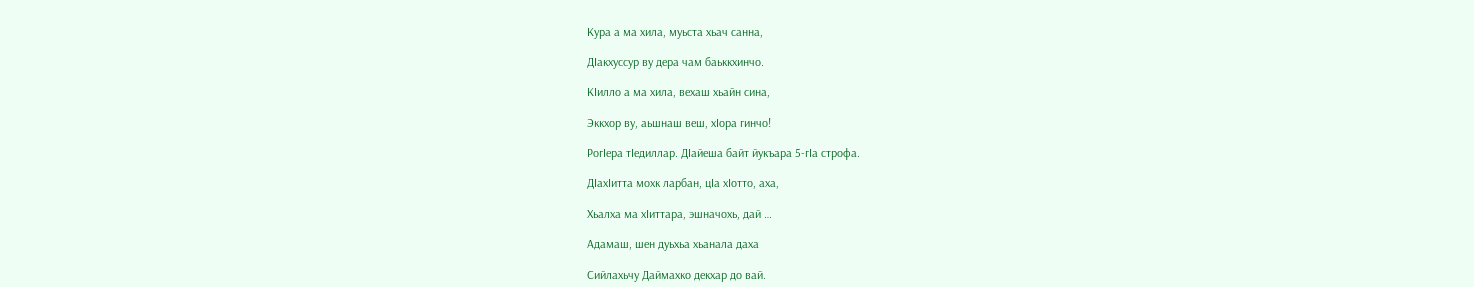Кура а ма хила, муьста хьач санна,

ДIакхуссур ву дера чам баьккхинчо.

КIилло а ма хила, вехаш хьайн сина,

Эккхор ву, аьшнаш веш, хIора гинчо!

РогIера тIедиллар. ДIайеша байт йукъара 5-гIа строфа.

ДIахIитта мохк ларбан, цIа хIотто, аха,

Хьалха ма хIиттара, эшначохь, дай …

Адамаш, шен дуьхьа хьанала даха

Сийлахьчу Даймахко декхар до вай.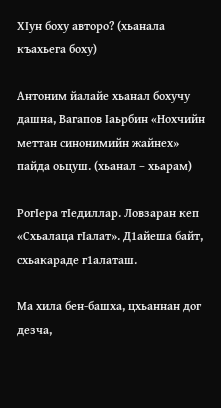ХIун боху авторо? (хьанала къахьега боху)

Антоним йалайе хьанал бохучу дашна, Вагапов Iаьрбин «Нохчийн меттан синонимийн жайнех» пайда оьцуш. (хьанал – хьарам)

РогIера тIедиллар. Ловзаран кеп «Схьалаца гIалат». Д1айеша байт, схьакараде г1алаташ.

Ма хила бен-башха, цхьаннан дог дезча,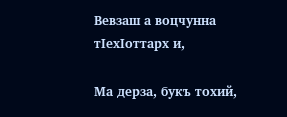Вевзаш а воцчунна тIехIоттарх и,

Ма дерза, букъ тохий,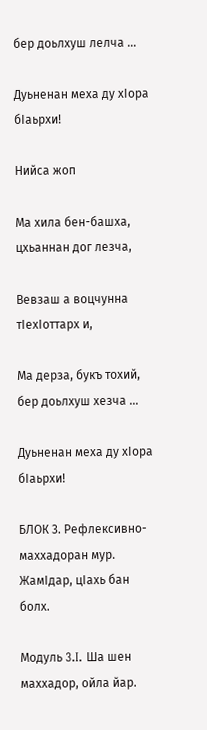бер доьлхуш лелча …

Дуьненан меха ду хIора бIаьрхи!

Нийса жоп

Ма хила бен-башха, цхьаннан дог лезча,

Вевзаш а воцчунна тIехIоттарх и,

Ма дерза, букъ тохий, бер доьлхуш хезча …

Дуьненан меха ду хIора бIаьрхи!

БЛОК 3. Рефлексивно-маххадоран мур. ЖамӀдар, цӀахь бан болх.

Модуль 3.I. Ша шен маххадор, ойла йар.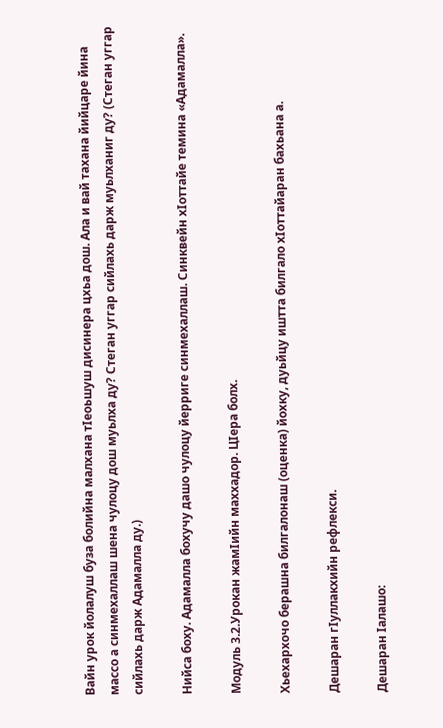Вайн урок йолалуш буза болийна малхана тIеоьшуш дисинера цхьа дош. Ала и вай тахана йийцаре йина массо а синмехаллаш шена чулоцу дош муьлха ду? Стеган уггар сийлахь дарж муьлханиг ду? (Стеган уггар сийлахь дарж Адамалла ду.)

Нийса боху. Адамалла бохучу дашо чулоцу йерриге синмехаллаш. Синквейн хIоттайе темина «Адамалла».

Модуль 3.2.Урокан жамӀийн маххадор. ЦӀера болх.

Хьехархочо берашна билгалонаш (оценка) йохку, дуьйцу иштта билгало хIоттайаран бахьана а.

Дешаран гӀуллакхийн рефлекси.

Дешаран Iалашо: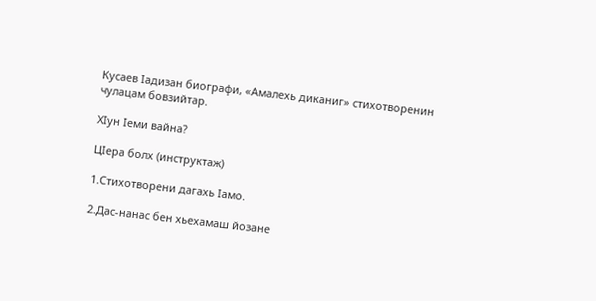Кусаев Iадизан биографи, «Амалехь диканиг» стихотворенин чулацам бовзийтар.

ХIун Iеми вайна?

ЦIера болх (инструктаж)

1.Стихотворени дагахь Iамо.

2.Дас-нанас бен хьехамаш йозане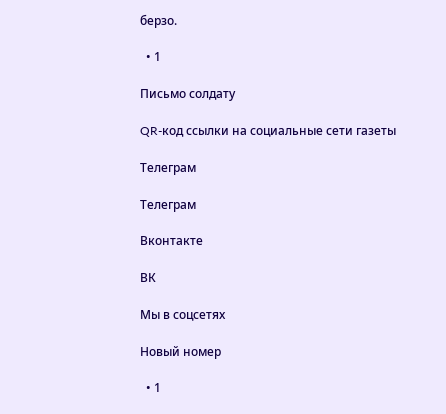берзо.

  • 1

Письмо солдату

QR-код ссылки на социальные сети газеты

Телеграм

Телеграм

Вконтакте

ВК

Мы в соцсетях

Новый номер

  • 1